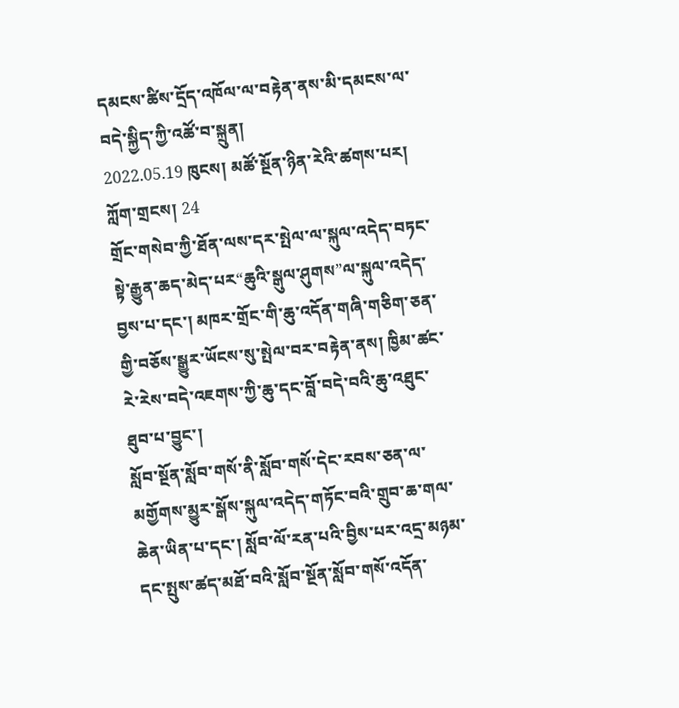དམངས་ཚིས་དྲོད་འཁོལ་ལ་བརྟེན་ནས་མི་དམངས་ལ་བདེ་སྐྱིད་ཀྱི་འཚོ་བ་སྐྲུན།
2022.05.19 ཁུངས། མཚོ་སྔོན་ཉིན་རེའི་ཚགས་པར། ཀློག་གྲངས། 24
གྲོང་གསེབ་ཀྱི་ཐོན་ལས་དར་སྤེལ་ལ་སྐུལ་འདེད་བཏང་སྟེ་རྒྱུན་ཆད་མེད་པར“ཆུའི་སྒུལ་ཤུགས”ལ་སྐུལ་འདེད་བྱས་པ་དང་། མཁར་གྲོང་གི་ཆུ་འདོན་གཞི་གཅིག་ཅན་གྱི་བཅོས་སྒྱུར་ཡོངས་སུ་སྤེལ་བར་བརྟེན་ནས། ཁྱིམ་ཚང་རེ་རེས་བདེ་འཇགས་ཀྱི་ཆུ་དང་བློ་བདེ་བའི་ཆུ་འཐུང་ཐུབ་པ་བྱུང་།
སློབ་སྔོན་སློབ་གསོ་ནི་སློབ་གསོ་དེང་རབས་ཅན་ལ་མགྱོགས་མྱུར་སྒོས་སྐུལ་འདེད་གཏོང་བའི་གྲུབ་ཆ་གལ་ཆེན་ཡིན་པ་དང་། སློབ་ལོ་རན་པའི་བྱིས་པར་འདྲ་མཉམ་དང་སྤུས་ཚད་མཐོ་བའི་སློབ་སྔོན་སློབ་གསོ་འདོན་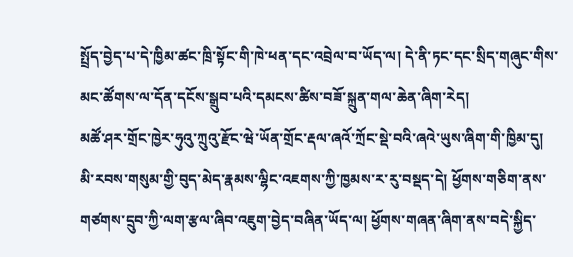སྤྲོད་བྱེད་པ་དེ་ཁྱིམ་ཚང་ཁྲི་སྟོང་གི་ཁེ་ཕན་དང་འབྲེལ་བ་ཡོད་ལ། དེ་ནི་ཏང་དང་སྲིད་གཞུང་གིས་མང་ཚོགས་ལ་དོན་དངོས་སྒྲུབ་པའི་དམངས་ཚིས་བཟོ་སྐྲུན་གལ་ཆེན་ཞིག་རེད།
མཚོ་ཤར་གྲོང་ཁྱེར་ཧུའུ་ཀྲུའུ་རྫོང་ཝེ་ཡོན་གྲོང་རྡལ་ཞའོ་ཀྲོང་སྡེ་བའི་ཞའེ་ཡུས་ཞིག་གི་ཁྱིམ་དུ། མི་རབས་གསུམ་གྱི་བུད་མེད་རྣམས་ལྷིང་འཇགས་ཀྱི་ཁྱམས་ར་རུ་བསྡད་དེ། ཕྱོགས་གཅིག་ནས་གཙགས་དྲུབ་ཀྱི་ལག་རྩལ་ཞིབ་འཇུག་བྱེད་བཞིན་ཡོད་ལ། ཕྱོགས་གཞན་ཞིག་ནས་བདེ་སྐྱིད་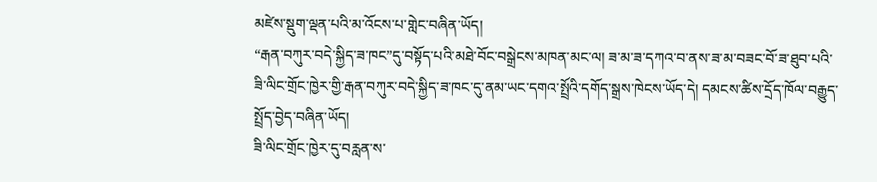མཛེས་སྡུག་ལྡན་པའི་མ་འོངས་པ་གླེང་བཞིན་ཡོད།
“རྒན་བཀུར་བདེ་སྐྱིད་ཟ་ཁང”དུ་བསྟོད་པའི་མཐེ་བོང་བསྒྲེངས་མཁན་མང་ལ། ཟ་མ་ཟ་དཀའ་བ་ནས་ཟ་མ་བཟང་བོ་ཟ་ཐུབ་པའི་ཟི་ལིང་གྲོང་ཁྱེར་གྱི་རྒན་བཀུར་བདེ་སྐྱིད་ཟ་ཁང་དུ་ནམ་ཡང་དགའ་སྤྲོའི་དགོད་སྒྲས་ཁེངས་ཡོད་དེ། དམངས་ཚིས་དྲོད་ཁོལ་བརྒྱུད་སྤྲོད་བྱེད་བཞིན་ཡོད།
ཟི་ལིང་གྲོང་ཁྱེར་དུ་བརླན་ས་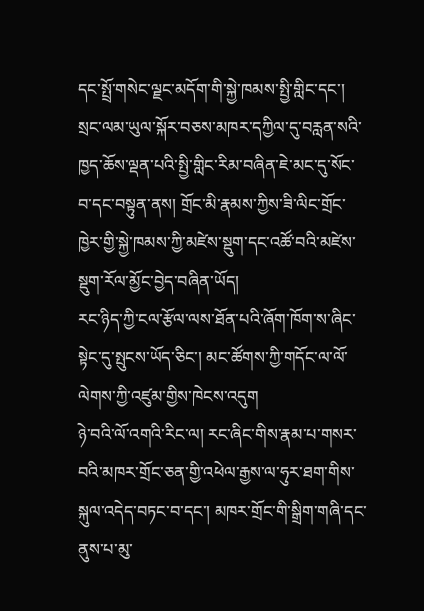དང་སྤྲོ་གསེང་ལྗང་མདོག་གི་སྐྱེ་ཁམས་སྤྱི་གླིང་དང་། སྲང་ལམ་ཡུལ་སྐོར་བཅས་མཁར་དཀྱིལ་དུ་བརླན་སའི་ཁྱད་ཆོས་ལྡན་པའི་སྤྱི་གླིང་རིམ་བཞིན་ཇེ་མང་དུ་སོང་བ་དང་བསྟུན་ནས། གྲོང་མི་རྣམས་ཀྱིས་ཟི་ལིང་གྲོང་ཁྱེར་གྱི་སྐྱེ་ཁམས་ཀྱི་མཛེས་སྡུག་དང་འཚོ་བའི་མཛེས་སྡུག་རོལ་མྱོང་བྱེད་བཞིན་ཡོད།
རང་ཉིད་ཀྱི་ངལ་རྩོལ་ལས་ཐོན་པའི་ཞོག་ཁོག་ས་ཞིང་སྟེང་དུ་སྤུངས་ཡོད་ཅིང་། མང་ཚོགས་ཀྱི་གདོང་ལ་ལོ་ལེགས་ཀྱི་འཛུམ་གྱིས་ཁེངས་འདུག
ཉེ་བའི་ལོ་འགའི་རིང་ལ། རང་ཞིང་གིས་རྣམ་པ་གསར་བའི་མཁར་གྲོང་ཅན་གྱི་འཕེལ་རྒྱས་ལ་ཧུར་ཐག་གིས་སྐུལ་འདེད་བཏང་བ་དང་། མཁར་གྲོང་གི་སྒྲིག་གཞི་དང་ནུས་པ་མུ་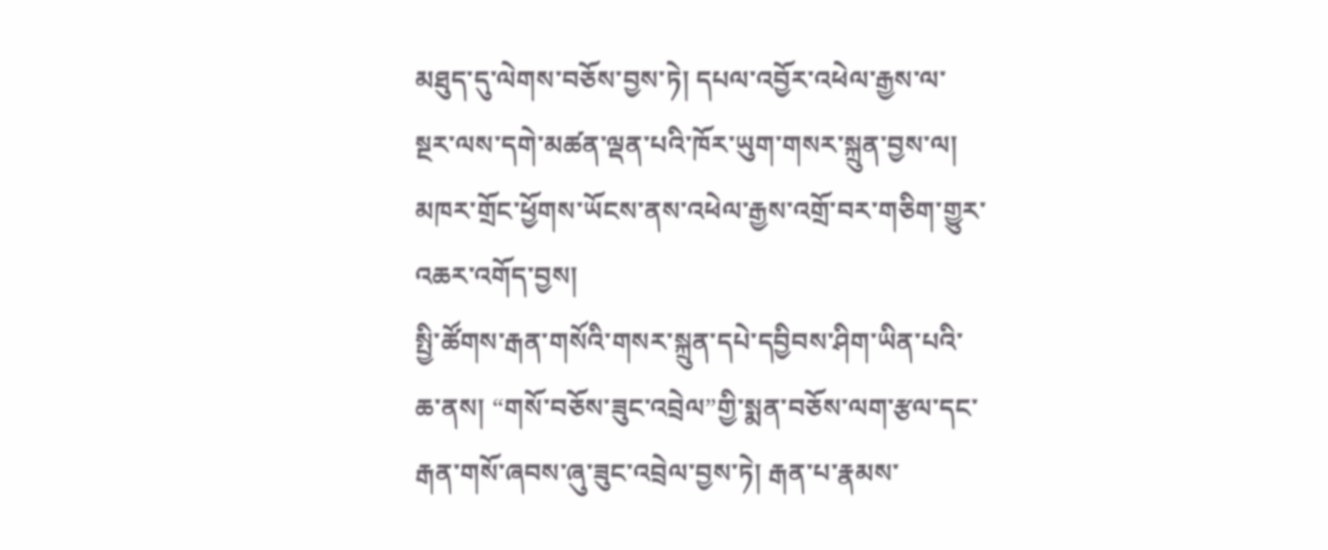མཐུད་དུ་ལེགས་བཅོས་བྱས་ཏེ། དཔལ་འབྱོར་འཕེལ་རྒྱས་ལ་སྔར་ལས་དགེ་མཚན་ལྡན་པའི་ཁོར་ཡུག་གསར་སྐྲུན་བྱས་ལ། མཁར་གྲོང་ཕྱོགས་ཡོངས་ནས་འཕེལ་རྒྱས་འགྲོ་བར་གཅིག་གྱུར་འཆར་འགོད་བྱས།
སྤྱི་ཚོགས་རྒན་གསོའི་གསར་སྐྲུན་དཔེ་དབྱིབས་ཤིག་ཡིན་པའི་ཆ་ནས། “གསོ་བཅོས་ཟུང་འབྲེལ”གྱི་སྨན་བཅོས་ལག་རྩལ་དང་རྒན་གསོ་ཞབས་ཞུ་ཟུང་འབྲེལ་བྱས་ཏེ། རྒན་པ་རྣམས་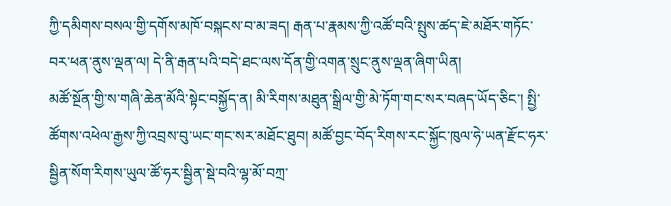ཀྱི་དམིགས་བསལ་གྱི་དགོས་མཁོ་བསྐངས་བ་མ་ཟད། རྒན་པ་རྣམས་ཀྱི་འཚོ་བའི་སྤུས་ཚད་ཇེ་མཐོར་གཏོང་བར་ཕན་ནུས་ལྡན་ལ། དེ་ནི་རྒན་པའི་བདེ་ཐང་ལས་དོན་གྱི་འགན་སྲུང་ནུས་ལྡན་ཞིག་ཡིན།
མཚོ་སྔོན་གྱི་ས་གཞི་ཆེན་མོའི་སྟེང་བསྐྱོད་ན། མི་རིགས་མཐུན་སྒྲིལ་གྱི་མེ་ཏོག་གང་སར་བཞད་ཡོད་ཅིང་། སྤྱི་ཚོགས་འཕེལ་རྒྱས་ཀྱི་འབྲས་བུ་ཡང་གང་སར་མཐོང་ཐུབ། མཚོ་བྱང་བོད་རིགས་རང་སྐྱོང་ཁུལ་ཧེ་ཡན་རྫོང་ཧར་སྦྱིན་སོག་རིགས་ཡུལ་ཚོ་ཧར་སྦྱིན་སྡེ་བའི་ལྷ་མོ་བཀྲ་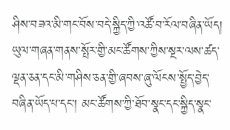ཤིས་བཟའ་མི་གང་བོས་བདེ་སྐྱིད་ཀྱི་འཚོ་བ་རོལ་བཞིན་ཡོད།
ཡུལ་གཞན་གནས་སྤོར་གྱི་མང་ཚོགས་ཀྱིས་སྔར་ལས་ཚད་ལྡན་ཅན་དང་མི་གཤིས་ཅན་གྱི་ཞབས་ཞུ་ལོངས་སྤྱོད་བྱེད་བཞིན་ཡོད་པ་དང་། མང་ཚོགས་ཀྱི་ཐོབ་སྣང་དང་སྐྱིད་སྣང་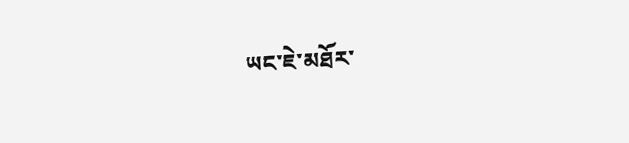ཡང་ཇེ་མཐོར་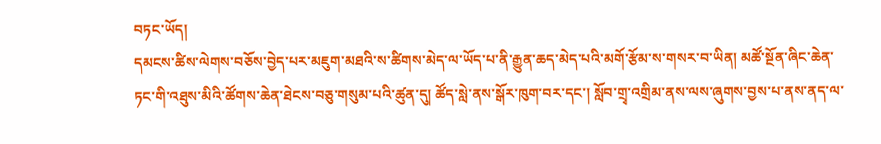བཏང་ཡོད།
དམངས་ཚིས་ལེགས་བཅོས་བྱེད་པར་མཇུག་མཐའི་ས་ཚིགས་མེད་ལ་ཡོད་པ་ནི་རྒྱུན་ཆད་མེད་པའི་མགོ་རྩོམ་ས་གསར་བ་ཡིན། མཚོ་སྔོན་ཞིང་ཆེན་ཏང་གི་འཐུས་མིའི་ཚོགས་ཆེན་ཐེངས་བཅུ་གསུམ་པའི་ཚུན་དུ། ཚོད་སླེ་ནས་སྒོར་ཁུག་བར་དང་། སློབ་གྲྭ་འགྲིམ་ནས་ལས་ཞུགས་བྱས་པ་ནས་ནད་ལ་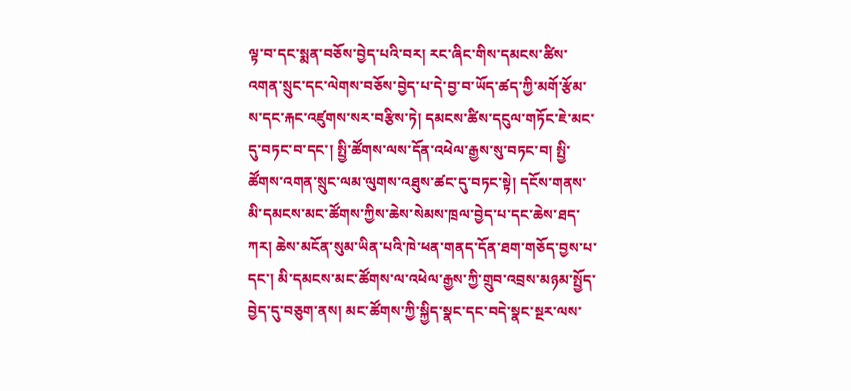ལྟ་བ་དང་སྨན་བཅོས་བྱེད་པའི་བར། རང་ཞིང་གིས་དམངས་ཚིས་འགན་སྲུང་དང་ལེགས་བཅོས་བྱེད་པ་དེ་བྱ་བ་ཡོད་ཚད་ཀྱི་མགོ་རྩོམ་ས་དང་རྐང་འཛུགས་སར་བརྩིས་ཏེ། དམངས་ཚིས་དངུལ་གཏོང་ཇེ་མང་དུ་བཏང་བ་དང་། སྤྱི་ཚོགས་ལས་དོན་འཕེལ་རྒྱས་སུ་བཏང་བ། སྤྱི་ཚོགས་འགན་སྲུང་ལམ་ལུགས་འཐུས་ཚང་དུ་བཏང་སྟེ། དངོས་གནས་མི་དམངས་མང་ཚོགས་ཀྱིས་ཆེས་སེམས་ཁྲལ་བྱེད་པ་དང་ཆེས་ཐད་ཀར། ཆེས་མངོན་སུམ་ཡིན་པའི་ཁེ་ཕན་གནད་དོན་ཐག་གཅོད་བྱས་པ་དང་། མི་དམངས་མང་ཚོགས་ལ་འཕེལ་རྒྱས་ཀྱི་གྲུབ་འབྲས་མཉམ་སྤྱོད་བྱེད་དུ་བཅུག་ནས། མང་ཚོགས་ཀྱི་སྐྱིད་སྣང་དང་བདེ་སྣང་སྔར་ལས་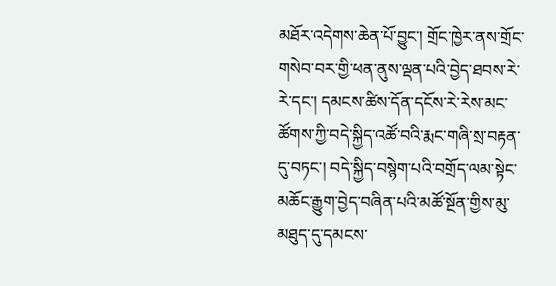མཐོར་འདེགས་ཆེན་པོ་བྱུང་། གྲོང་ཁྱེར་ནས་གྲོང་གསེབ་བར་གྱི་ཕན་ནུས་ལྡན་པའི་བྱེད་ཐབས་རེ་རེ་དང་། དམངས་ཚིས་དོན་དངོས་རེ་རེས་མང་ཚོགས་ཀྱི་བདེ་སྐྱིད་འཚོ་བའི་རྨང་གཞི་སྲ་བརྟན་དུ་བཏང་། བདེ་སྐྱིད་བསྙེག་པའི་བགྲོད་ལམ་སྟེང་མཆོང་རྒྱུག་བྱེད་བཞིན་པའི་མཚོ་སྔོན་གྱིས་མུ་མཐུད་དུ་དམངས་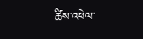ཚིས་འཕེལ་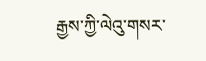རྒྱས་ཀྱི་ལེའུ་གསར་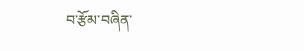བ་རྩོམ་བཞིན་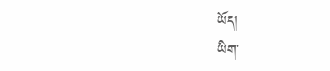ཡོད།
ཡིག་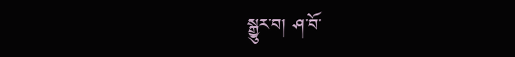སྒྱུར་བ། ཤ་བོ་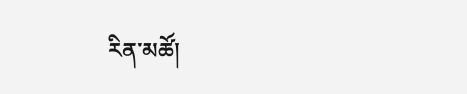རིན་མཚོ།